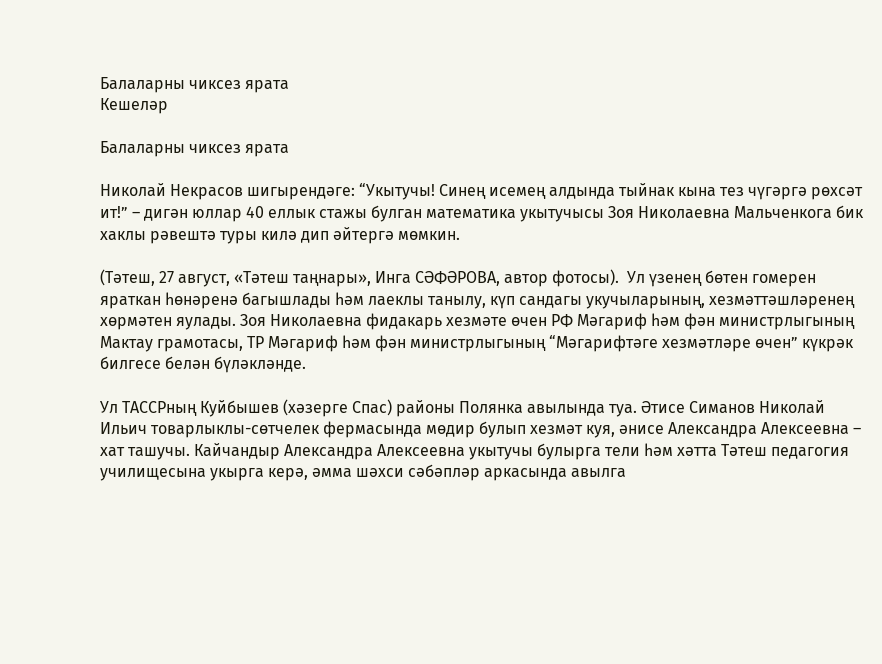Балаларны чиксез ярата
Кешеләр

Балаларны чиксез ярата

Николай Некрасов шигырендәге: “Укытучы! Синең исемең алдында тыйнак кына тез чүгәргә рөхсәт ит!” – дигән юллар 40 еллык стажы булган математика укытучысы Зоя Николаевна Мальченкога бик хаклы рәвештә туры килә дип әйтергә мөмкин.

(Тәтеш, 27 август, «Тәтеш таңнары», Инга СӘФӘРОВА, автор фотосы).  Ул үзенең бөтен гомерен яраткан һөнәренә багышлады һәм лаеклы танылу, күп сандагы укучыларының, хезмәттәшләренең хөрмәтен яулады. Зоя Николаевна фидакарь хезмәте өчен РФ Мәгариф һәм фән министрлыгының Мактау грамотасы, ТР Мәгариф һәм фән министрлыгының “Мәгарифтәге хезмәтләре өчен” күкрәк билгесе белән бүләкләнде.

Ул ТАССРның Куйбышев (хәзерге Спас) районы Полянка авылында туа. Әтисе Симанов Николай Ильич товарлыклы-сөтчелек фермасында мөдир булып хезмәт куя, әнисе Александра Алексеевна – хат ташучы. Кайчандыр Александра Алексеевна укытучы булырга тели һәм хәтта Тәтеш педагогия училищесына укырга керә, әмма шәхси сәбәпләр аркасында авылга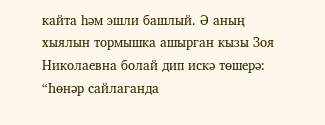кайта һәм эшли башлый. Ә аның хыялын тормышка ашырган кызы Зоя Николаевна болай дип искә төшерә: “Һөнәр сайлаганда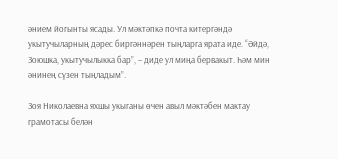әнием йогынты ясады. Ул мәктәпкә почта китергәндә укытучыларның дәрес биргәннәрен тыңларга ярата иде. “Әйдә, Зоюшка, укытучылыкка бар”, – диде ул миңа бервакыт. Һәм мин әнинең сүзен тыңладым”.

Зоя Николаевна яхшы укыганы өчен авыл мәктәбен мактау грамотасы белән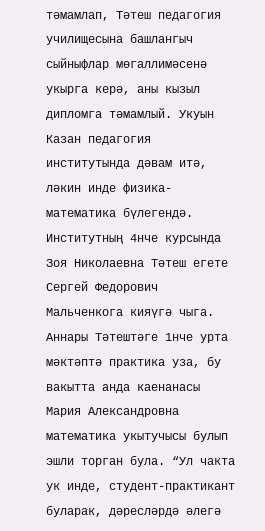тәмамлап, Тәтеш педагогия училищесына башлангыч сыйныфлар мөгаллимәсенә укырга керә, аны кызыл дипломга тәмамлый. Укуын Казан педагогия институтында дәвам итә, ләкин инде физика-математика бүлегендә. Институтның 4нче курсында Зоя Николаевна Тәтеш егете Сергей Федорович Мальченкога кияүгә чыга. Аннары Тәтештәге 1нче урта мәктәптә практика уза, бу вакытта анда каенанасы Мария Александровна математика укытучысы булып эшли торган була. “Ул чакта ук инде, студент-практикант буларак, дәресләрдә әлегә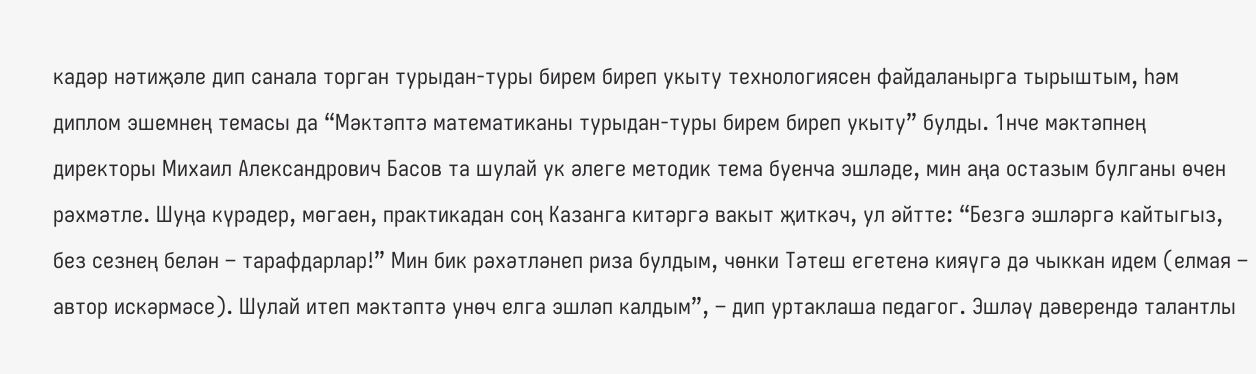кадәр нәтиҗәле дип санала торган турыдан-туры бирем биреп укыту технологиясен файдаланырга тырыштым, һәм диплом эшемнең темасы да “Мәктәптә математиканы турыдан-туры бирем биреп укыту” булды. 1нче мәктәпнең директоры Михаил Александрович Басов та шулай ук әлеге методик тема буенча эшләде, мин аңа остазым булганы өчен рәхмәтле. Шуңа күрәдер, мөгаен, практикадан соң Казанга китәргә вакыт җиткәч, ул әйтте: “Безгә эшләргә кайтыгыз, без сезнең белән – тарафдарлар!” Мин бик рәхәтләнеп риза булдым, чөнки Тәтеш егетенә кияүгә дә чыккан идем (елмая – автор искәрмәсе). Шулай итеп мәктәптә унөч елга эшләп калдым”, – дип уртаклаша педагог. Эшләү дәверендә талантлы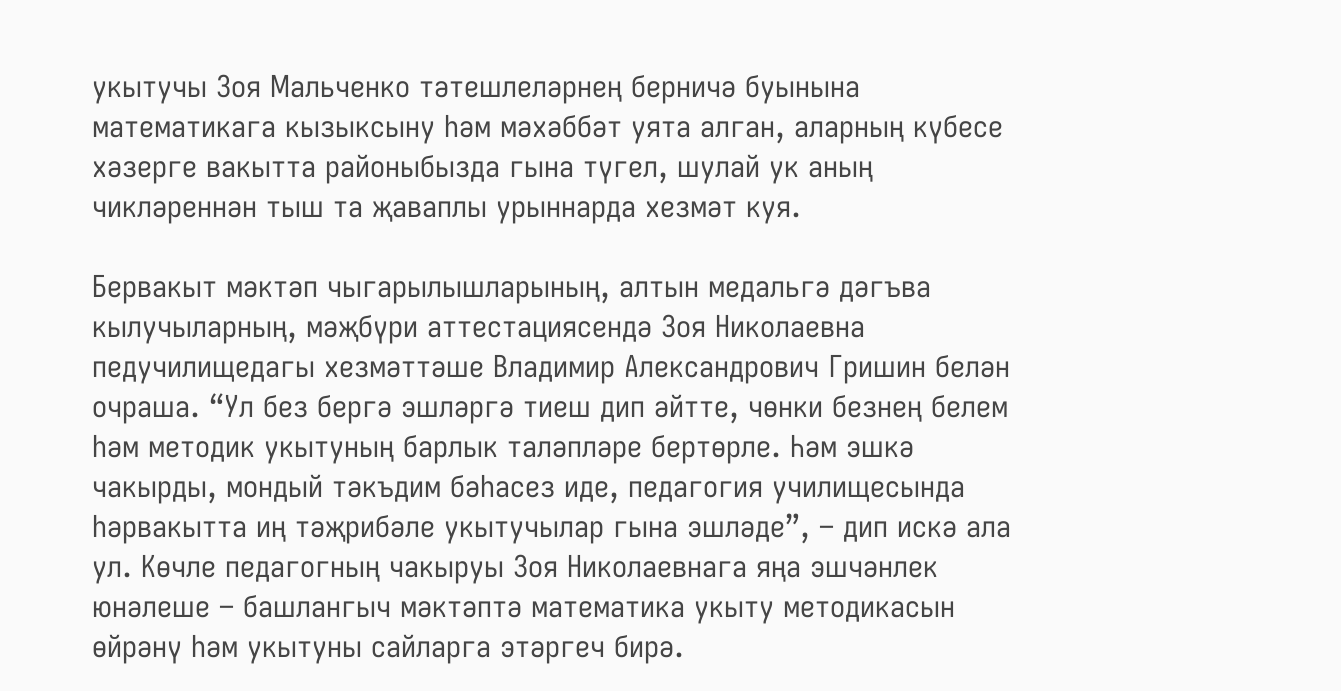укытучы Зоя Мальченко тәтешлеләрнең берничә буынына математикага кызыксыну һәм мәхәббәт уята алган, аларның күбесе хәзерге вакытта районыбызда гына түгел, шулай ук аның чикләреннән тыш та җаваплы урыннарда хезмәт куя.

Бервакыт мәктәп чыгарылышларының, алтын медальгә дәгъва кылучыларның, мәҗбүри аттестациясендә Зоя Николаевна педучилищедагы хезмәттәше Владимир Александрович Гришин белән очраша. “Ул без бергә эшләргә тиеш дип әйтте, чөнки безнең белем һәм методик укытуның барлык таләпләре бертөрле. Һәм эшкә чакырды, мондый тәкъдим бәһасез иде, педагогия училищесында һәрвакытта иң тәҗрибәле укытучылар гына эшләде”, – дип искә ала ул. Көчле педагогның чакыруы Зоя Николаевнага яңа эшчәнлек юнәлеше – башлангыч мәктәптә математика укыту методикасын өйрәнү һәм укытуны сайларга этәргеч бирә.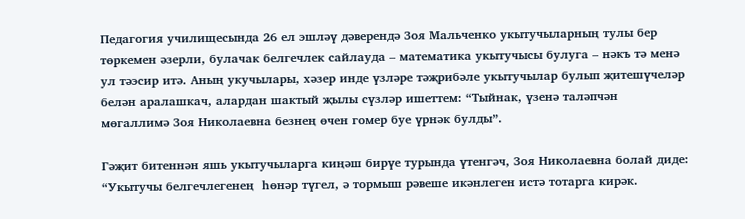Педагогия училищесында 26 ел эшләү дәверендә Зоя Мальченко укытучыларның тулы бер төркемен әзерли, булачак белгечлек сайлауда – математика укытучысы булуга – нәкъ тә менә ул тәэсир итә. Аның укучылары, хәзер инде үзләре тәҗрибәле укытучылар булып җитешүчеләр белән аралашкач, алардан шактый җылы сүзләр ишеттем: “Тыйнак, үзенә таләпчән мөгаллимә Зоя Николаевна безнең өчен гомер буе үрнәк булды”.

Гәҗит битеннән яшь укытучыларга киңәш бирүе турында үтенгәч, Зоя Николаевна болай диде: “Укытучы белгечлегенең  һөнәр түгел, ә тормыш рәвеше икәнлеген истә тотарга кирәк.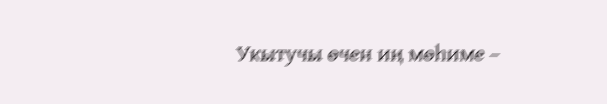Укытучы өчен иң мөһиме –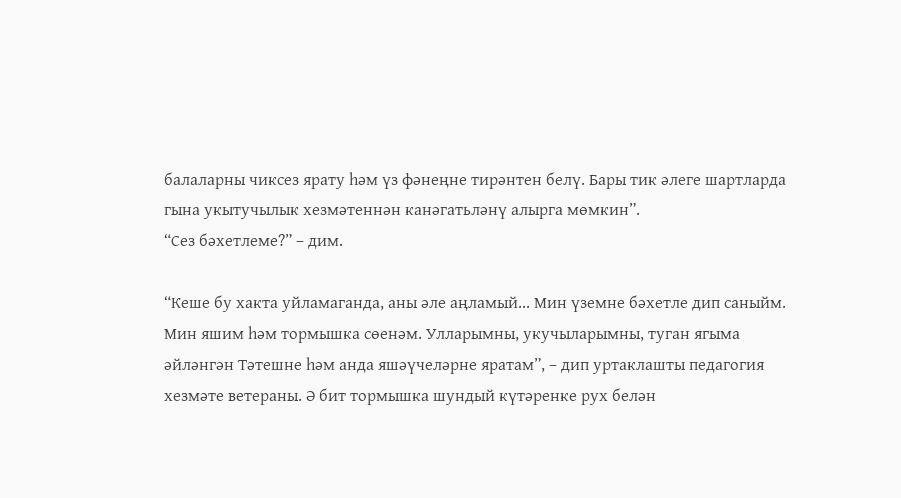балаларны чиксез ярату һәм үз фәнеңне тирәнтен белү. Бары тик әлеге шартларда гына укытучылык хезмәтеннән канәгатьләнү алырга мөмкин”.
“Сез бәхетлеме?” – дим.

“Кеше бу хакта уйламаганда, аны әле аңламый... Мин үземне бәхетле дип саныйм. Мин яшим һәм тормышка сөенәм. Улларымны, укучыларымны, туган ягыма әйләнгән Тәтешне һәм анда яшәүчеләрне яратам”, – дип уртаклашты педагогия хезмәте ветераны. Ә бит тормышка шундый күтәренке рух белән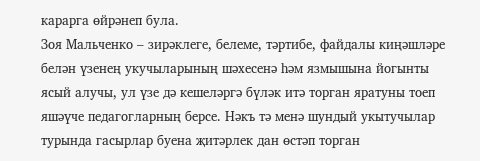карарга өйрәнеп була.
Зоя Мальченко – зирәклеге, белеме, тәртибе, файдалы киңәшләре белән үзенең укучыларының шәхесенә һәм язмышына йогынты ясый алучы, ул үзе дә кешеләргә бүләк итә торган яратуны тоеп яшәүче педагогларның берсе. Нәкъ тә менә шундый укытучылар турында гасырлар буена җитәрлек дан өстәп торган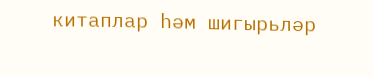китаплар һәм шигырьләр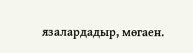язалардадыр, мөгаен.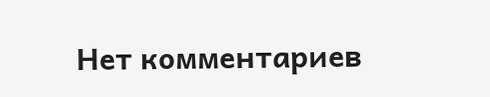Нет комментариев